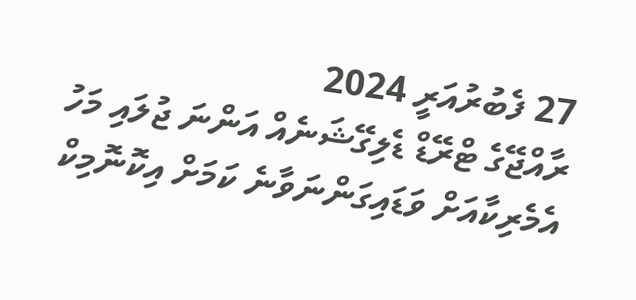27 ފެބުރުއަރީ 2024
ރާއްޖޭގެ ޓްރޭޑް ޑެލިގޭޝަނެއް އަންނަ ޖުލައި މަހު އެމެރިކާއަށް ވަޑައިގަންނަވާނެ ކަމަށް އިކޮނޮމިކް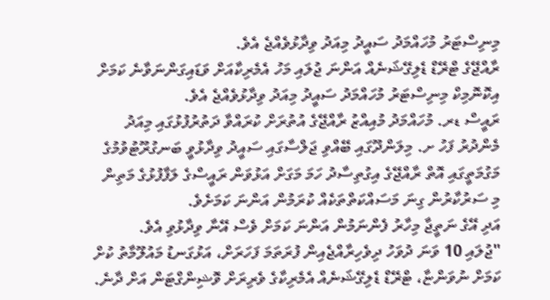މިނިސްޓަރު މުހައްމަދު ސައީދު މިއަދު ވިދާޅުވެއްޖެ އެވެ.
ރާއްޖޭގެ ޓްރޭޑް ޑެލިގޭޝަނެއް އަންނަ ޖުލައި މަހު އެމެރިކާއަށް ވަޑައިގަންނަވާނެ ކަމަށް އިކޮނޮމިކް މިނިސްޓަރު މުހައްމަދު ސައީދު މިއަދު ވިދާޅުވެއްޖެ އެވެ.
ރައީސް ޑރ. މުހައްމަދު މުއިއްޒު ރާއްޖޭގެ އުތުރަށް ކުރައްވާ ދަތުރުފުޅުގައި މިއަދު މެންދުރު ފަހު ށ. މިލަންދޫގައި ބޭއްވި ޖަލްސާގައި ސައީދު ވިދާޅުވީ ބަނގުރޫޓުވުމުގެ މަގުމަތީގައި އޮތް ރާއްޖޭގެ އިގުތިސާދު ހަމަ މަގަށް އަޅުވަން ރައީސްގެ ލަފާފުޅުގެ މަތިން މި ސަރުކާރުން ގިނަ މަސައްކަތްތަކެއް ކުރަމުން އަންނަ ކަމަށެވެ.
އަދި އޭގެ ނަތީޖާ މިހާރު ފެންނަމުން އަންނަ ކަމަށް ވެސް އޭނާ ވިދާޅުވި އެވެ.
"ޖުލައި 10 ވަނަ ދުވަހު ދިވެހިރާއްޖެއިން ފުރަތަމަ ފަހަރަށް، އަޅުގަނޑު މައުލޫމާތު ކުށް ކަމަށް ނުވަންޏާ، ޓްރޭޑް ޑެލިގޭޝަނެއް އެމެރިކާގެ ވެރިރަށް ވޮޝިންގްޓަން އަށް ދާނެ.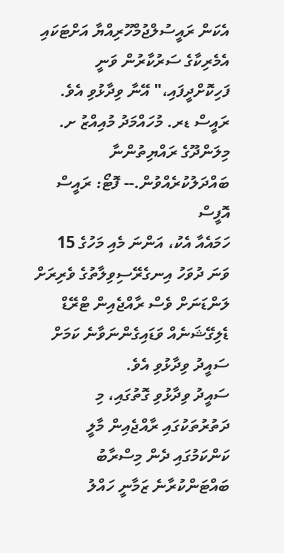އެކަން ރައީސުލްޖުމްހޫރިއްޔާ އަށްޓަކައި އެމެރިކާގެ ސަރުކާރުން ވަނީ ފަހިކޮށްދީފައި،" އޭނާ ވިދާޅުވި އެވެ.
ރައީސް ޑރ. މުހައްމަދު މުއިއްޒު ށ. މިލަންދޫގެ ރައްޔިތުންނާ ބައްދަލުކުރެއްވުން.-- ފޮޓޯ: ރައީސް އޮފީސް
ހަމައެއާ އެކު، އަންނަ މެއި މަހުގެ 15 ވަނަ ދުވަހު އިނގެރޭސިވިލާތުގެ ވެރިރަށް ލަންޑަނަށް ވެސް ރާއްޖެއިން ޓްރޭޑް ޑެލިގޭޝަނެއް ވަޑައިގެންނަވާނެ ކަމަށް ސައީދު ވިދާޅުވި އެވެ.
ސައީދު ވިދާޅުވި ގޮތުގައި، މި ދަތުރުތަކުގައި ރާއްޖެއިން މާލީ ކަންކަމުގައި ދެން މިސްރާބު ބައްޓަންކުރާނެ ޒަމާނީ ހައްލު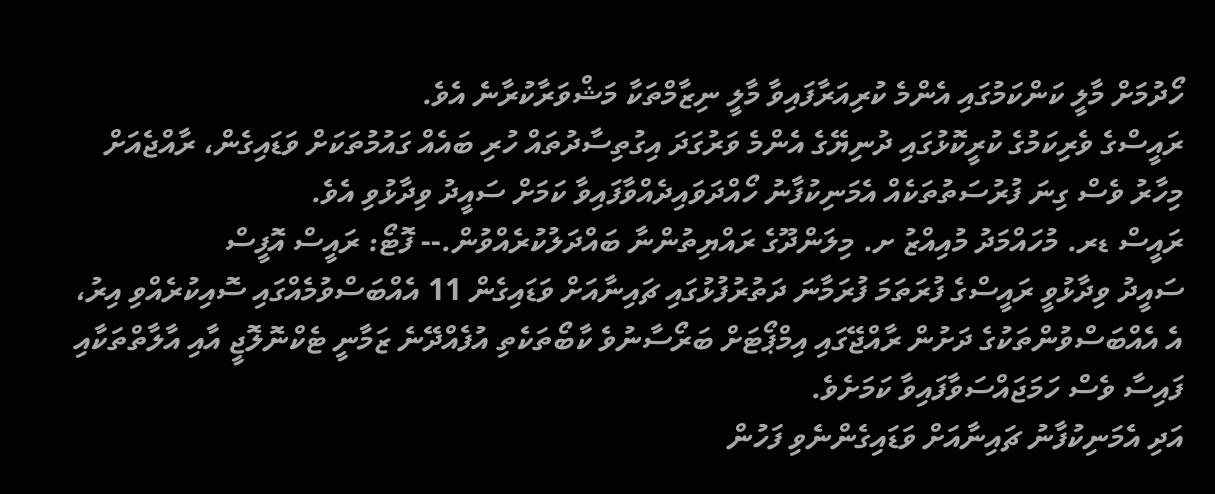ހޯދުމަށް މާލީ ކަންކަމުގައި އެންމެ ކުރިއަރާފައިވާ މާލީ ނިޒާމްތަކާ މަޝްވަރާކުރާނެ އެވެ.
ރައީސްގެ ވެރިކަމުގެ ކުރީކޮޅުގައި ދުނިޔޭގެ އެންމެ ވަރުގަދަ އިގުތިސާދުތައް ހުރި ބައެއް ގައުމުތަކަށް ވަޑައިގެން، ރާއްޖެއަށް މިހާރު ވެސް ގިނަ ފުރުސަތުތަކެއް އެމަނިކުފާނު ހޯއްދަވައިދެއްވާފައިވާ ކަމަށް ސައީދު ވިދާޅުވި އެވެ.
ރައީސް ޑރ. މުހައްމަދު މުއިއްޒު ށ. މިލަންދޫގެ ރައްޔިތުންނާ ބައްދަލުކުރެއްވުން.-- ފޮޓޯ: ރައީސް އޮފީސް
ސައީދު ވިދާޅުވީ ރައީސްގެ ފުރަތަމަ ފުރަމާނަ ދަތުރުފުޅުގައި ޗައިނާއަށް ވަޑައިގެން 11 އެއްބަސްވުމެއްގައި ސޮއިކުރެއްވި އިރު، އެ އެއްބަސްވުންތަކުގެ ދަށުން ރާއްޖޭގައި އިމްޕޯޓަށް ބަރޯސާނުވެ ކާބޯތަކެތި އުފެއްދޭނެ ޒަމާނީ ޓެކްނޮލޮޖީ އާއި އާލާތްތަކާއި ފައިސާ ވެސް ހަމަޖައްސަވާފައިވާ ކަމަށެވެ.
އަދި އެމަނިކުފާނު ޗައިނާއަށް ވަޑައިގެންނެވި ފަހުން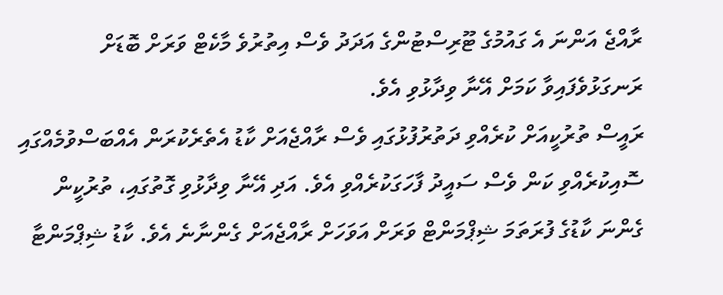ރާއްޖެ އަންނަ އެ ގައުމުގެ ޓޫރިސްޓުންގެ އަދަދު ވެސް އިތުރުވެ މާކެޓް ވަރަށް ބޮޑަށް ރަނގަޅުވެފައިވާ ކަމަށް އޭނާ ވިދާޅުވި އެވެ.
ރައީސް ތުރުކީއަށް ކުރެއްވި ދަތުރުފުޅުގައި ވެސް ރާއްޖެއަށް ކާޑު އެތެރެކުރަން އެއްބަސްވުމެއްގައި ސޮއިކުރެއްވި ކަން ވެސް ސައީދު ފާހަގަކުރެއްވި އެވެ. އަދި އޭނާ ވިދާޅުވި ގޮތުގައި، ތުރުކީން ގެންނަ ކާޑުގެ ފުރަތަމަ ޝިޕްމަންޓް ވަރަށް އަވަހަށް ރާއްޖެއަށް ގެންނާނެ އެވެ. ކާޑު ޝިޕްމަންޓާ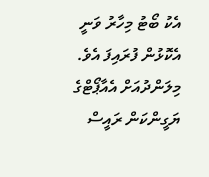އެކު ބޯޓު މިހާރު ވަނީ އެކޮޅުން ފުރައިފަ އެވެ.
މިލަންދުއަށް އެއާޕޯޓްގެ ޔަގީންކަން ރައީސް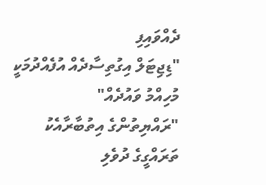ދެއްވައިފި
"ޑިޖިޓަލް އިގުތިސާދެއް އުފެއްދުމަކީ މުހިއްމު ވައުދެއް"
"ރައްޔިތުންގެ އިތުބާރާއެކު ތަރައްގީގެ ދުވެލި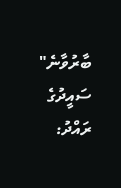ބާރުވާނެ"
ސައީދުގެ ރައްދު: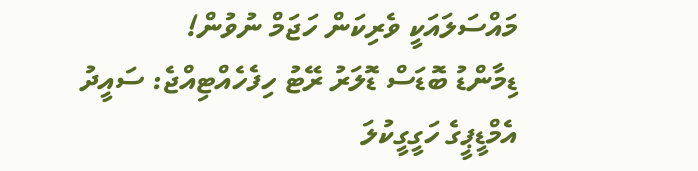މައްސަލައަކީ ވެރިކަން ހަޖަމް ނުވުން!
ޑިމާންޑު ބޮޑަސް ޑޮލަރު ރޭޓު ހިފެހެއްޓިއްޖެ: ސައީދު
އެމްޑީޕީގެ ހަގީގީކުލަ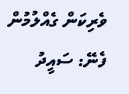ވެރިކަން ގެއްލުމުން ފެނޭ: ސައީދު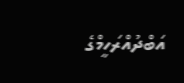އަބްދުއްރަހީމްގެ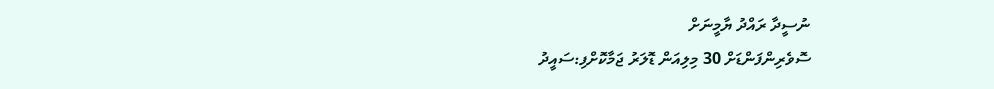ނުސީދާ ރައްދު ޔާމީނަށް
ސޮވެރިންފަންޑަށް 30 މިލިއަން ޑޮލަރު ޖަމާކޮށްފި:ސައީދު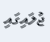ޖުލައިގައި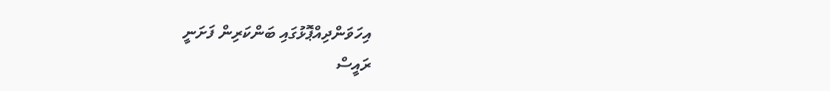އިހަވަންދިއްޕޮޅުގައި ބަންކަރިން ފަށަނީ
ރައީސް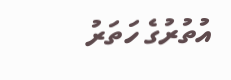އުތުރުގެ ހަތަރު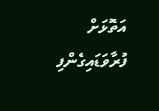އަތޮޅަށް ފުރާވަޑައިގެންފި